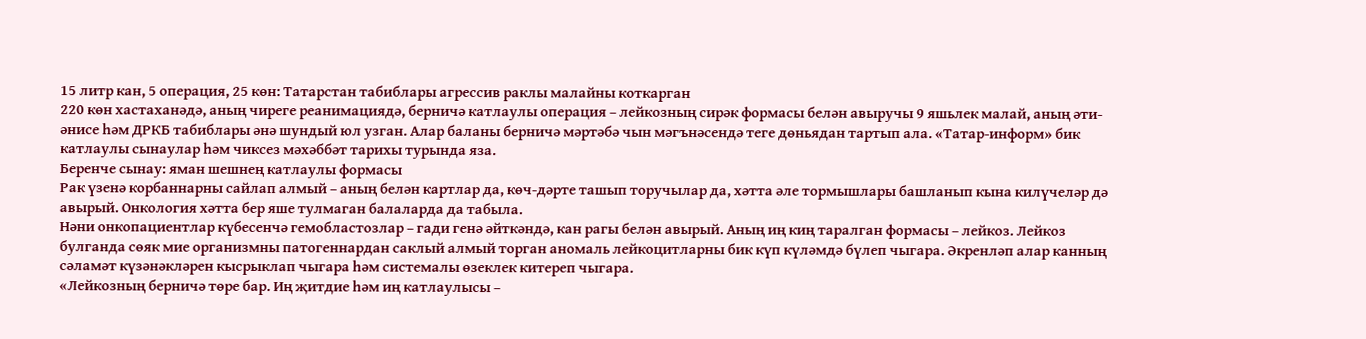15 литр кан, 5 операция, 25 көн: Татарстан табиблары агрессив раклы малайны коткарган
220 көн хастаханәдә, аның чиреге реанимациядә, берничә катлаулы операция – лейкозның сирәк формасы белән авыручы 9 яшьлек малай, аның әти-әнисе һәм ДРКБ табиблары әнә шундый юл узган. Алар баланы берничә мәртәбә чын мәгънәсендә теге дөньядан тартып ала. «Татар-информ» бик катлаулы сынаулар һәм чиксез мәхәббәт тарихы турында яза.
Беренче сынау: яман шешнең катлаулы формасы
Рак үзенә корбаннарны сайлап алмый – аның белән картлар да, көч-дәрте ташып торучылар да, хәтта әле тормышлары башланып кына килүчеләр дә авырый. Онкология хәтта бер яше тулмаган балаларда да табыла.
Нәни онкопациентлар күбесенчә гемобластозлар – гади генә әйткәндә, кан рагы белән авырый. Аның иң киң таралган формасы – лейкоз. Лейкоз булганда сөяк мие организмны патогеннардан саклый алмый торган аномаль лейкоцитларны бик күп күләмдә бүлеп чыгара. Әкренләп алар канның сәламәт күзәнәкләрен кысрыклап чыгара һәм системалы өзеклек китереп чыгара.
«Лейкозның берничә төре бар. Иң җитдие һәм иң катлаулысы –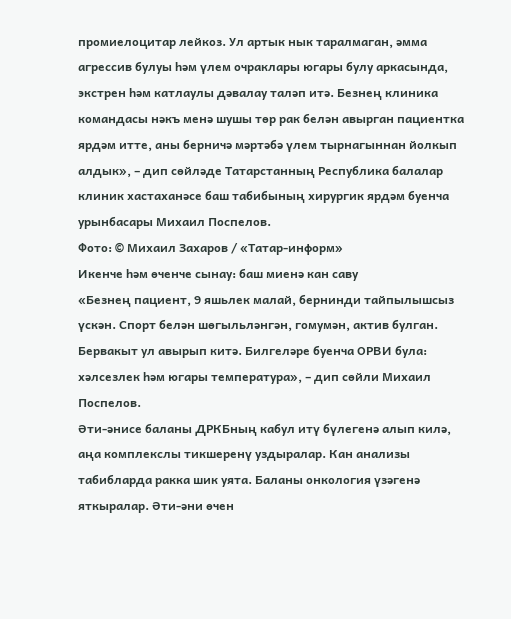промиелоцитар лейкоз. Ул артык нык таралмаган, әмма агрессив булуы һәм үлем очраклары югары булу аркасында, экстрен һәм катлаулы дәвалау таләп итә. Безнең клиника командасы нәкъ менә шушы төр рак белән авырган пациентка ярдәм итте, аны берничә мәртәбә үлем тырнагыннан йолкып алдык», – дип сөйләде Татарстанның Республика балалар клиник хастаханәсе баш табибының хирургик ярдәм буенча урынбасары Михаил Поспелов.
Фото: © Михаил Захаров / «Татар-информ»
Икенче һәм өченче сынау: баш миенә кан саву
«Безнең пациент, 9 яшьлек малай, бернинди тайпылышсыз үскән. Спорт белән шөгыльләнгән, гомумән, актив булган. Бервакыт ул авырып китә. Билгеләре буенча ОРВИ була: хәлсезлек һәм югары температура», – дип сөйли Михаил Поспелов.
Әти-әнисе баланы ДРКБның кабул итү бүлегенә алып килә, аңа комплекслы тикшеренү уздыралар. Кан анализы табибларда ракка шик уята. Баланы онкология үзәгенә яткыралар. Әти-әни өчен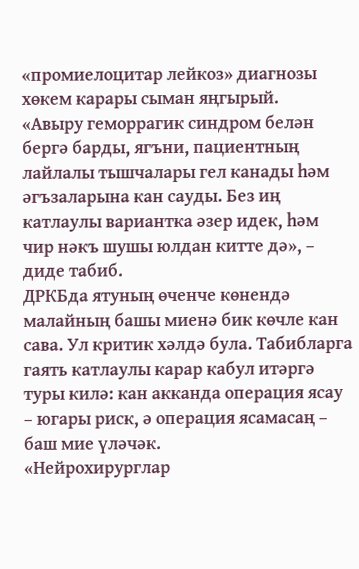«промиелоцитар лейкоз» диагнозы хөкем карары сыман яңгырый.
«Авыру геморрагик синдром белән бергә барды, ягъни, пациентның лайлалы тышчалары гел канады һәм әгъзаларына кан сауды. Без иң катлаулы вариантка әзер идек, һәм чир нәкъ шушы юлдан китте дә», – диде табиб.
ДРКБда ятуның өченче көнендә малайның башы миенә бик көчле кан сава. Ул критик хәлдә була. Табибларга гаять катлаулы карар кабул итәргә туры килә: кан акканда операция ясау – югары риск, ә операция ясамасаң – баш мие үләчәк.
«Нейрохирурглар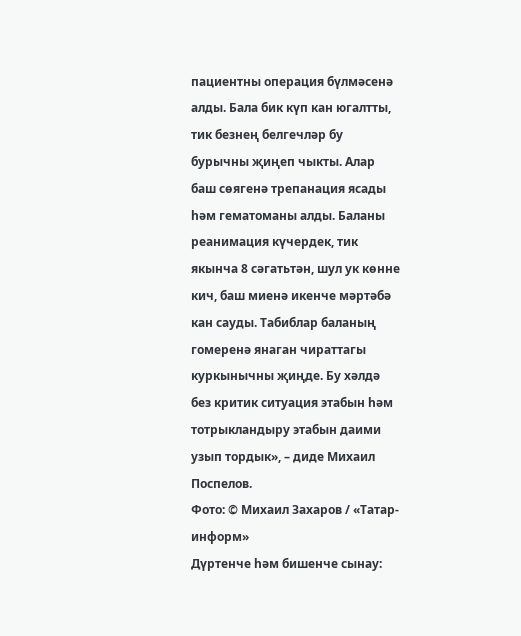пациентны операция бүлмәсенә алды. Бала бик күп кан югалтты, тик безнең белгечләр бу бурычны җиңеп чыкты. Алар баш сөягенә трепанация ясады һәм гематоманы алды. Баланы реанимация күчердек, тик якынча 8 сәгатьтән, шул ук көнне кич, баш миенә икенче мәртәбә кан сауды. Табиблар баланың гомеренә янаган чираттагы куркынычны җиңде. Бу хәлдә без критик ситуация этабын һәм тотрыкландыру этабын даими узып тордык», – диде Михаил Поспелов.
Фото: © Михаил Захаров / «Татар-информ»
Дүртенче һәм бишенче сынау: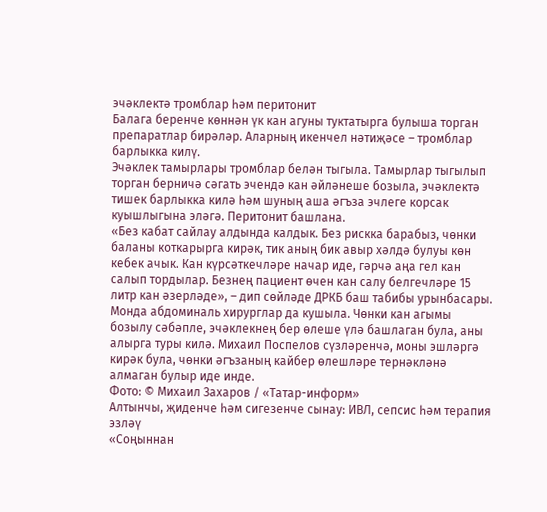эчәклектә тромблар һәм перитонит
Балага беренче көннән үк кан агуны туктатырга булыша торган препаратлар бирәләр. Аларның икенчел нәтиҗәсе – тромблар барлыкка килү.
Эчәклек тамырлары тромблар белән тыгыла. Тамырлар тыгылып торган берничә сәгать эчендә кан әйләнеше бозыла, эчәклектә тишек барлыкка килә һәм шуның аша әгъза эчлеге корсак куышлыгына эләгә. Перитонит башлана.
«Без кабат сайлау алдында калдык. Без рискка барабыз, чөнки баланы коткарырга кирәк, тик аның бик авыр хәлдә булуы көн кебек ачык. Кан күрсәткечләре начар иде, гәрчә аңа гел кан салып тордылар. Безнең пациент өчен кан салу белгечләре 15 литр кан әзерләде», – дип сөйләде ДРКБ баш табибы урынбасары.
Монда абдоминаль хирурглар да кушыла. Чөнки кан агымы бозылу сәбәпле, эчәклекнең бер өлеше үлә башлаган була, аны алырга туры килә. Михаил Поспелов сүзләренчә, моны эшләргә кирәк була, чөнки әгъзаның кайбер өлешләре тернәкләнә алмаган булыр иде инде.
Фото: © Михаил Захаров / «Татар-информ»
Алтынчы, җиденче һәм сигезенче сынау: ИВЛ, сепсис һәм терапия эзләү
«Соңыннан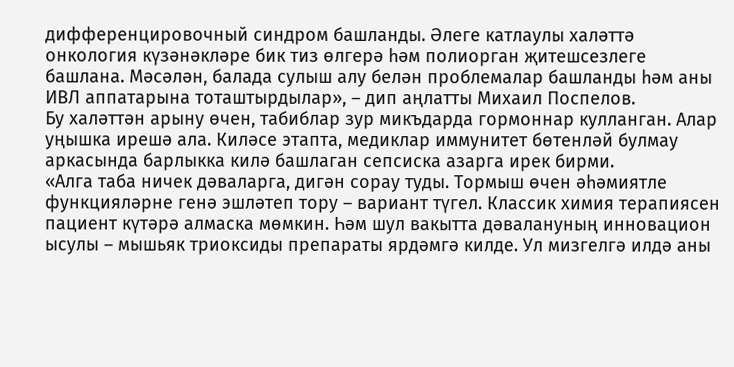дифференцировочный синдром башланды. Әлеге катлаулы халәттә онкология күзәнәкләре бик тиз өлгерә һәм полиорган җитешсезлеге башлана. Мәсәлән, балада сулыш алу белән проблемалар башланды һәм аны ИВЛ аппатарына тоташтырдылар», – дип аңлатты Михаил Поспелов.
Бу халәттән арыну өчен, табиблар зур микъдарда гормоннар кулланган. Алар уңышка ирешә ала. Киләсе этапта, медиклар иммунитет бөтенләй булмау аркасында барлыкка килә башлаган сепсиска азарга ирек бирми.
«Алга таба ничек дәваларга, дигән сорау туды. Тормыш өчен әһәмиятле функцияләрне генә эшләтеп тору – вариант түгел. Классик химия терапиясен пациент күтәрә алмаска мөмкин. Һәм шул вакытта дәвалануның инновацион ысулы – мышьяк триоксиды препараты ярдәмгә килде. Ул мизгелгә илдә аны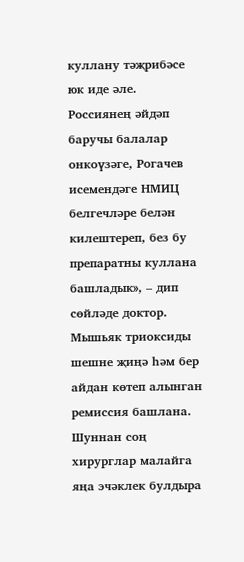куллану тәҗрибәсе юк иде әле. Россиянең әйдәп баручы балалар онкоүзәге, Рогачев исемендәге НМИЦ белгечләре белән килештереп, без бу препаратны куллана башладык», – дип сөйләде доктор.
Мышьяк триоксиды шешне җиңә һәм бер айдан көтеп алынган ремиссия башлана. Шуннан соң хирурглар малайга яңа эчәклек булдыра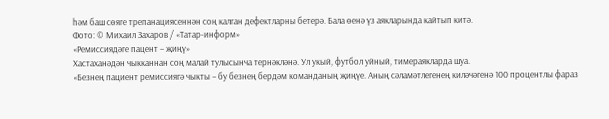һәм баш сөяге трепанациясеннән соң калган дефектларны бетерә. Бала өенә үз аякларында кайтып китә.
Фото: © Михаил Захаров / «Татар-информ»
«Ремиссиядәге пацент – җиңү»
Хастаханәдән чыкканнан соң малай тулысынча тернәкләнә. Ул укый, футбол уйный, тимераякларда шуа.
«Безнең пациент ремиссиягә чыкты – бу безнең бердәм команданың җиңүе. Аның сәламәтлегенең киләчәгенә 100 процентлы фараз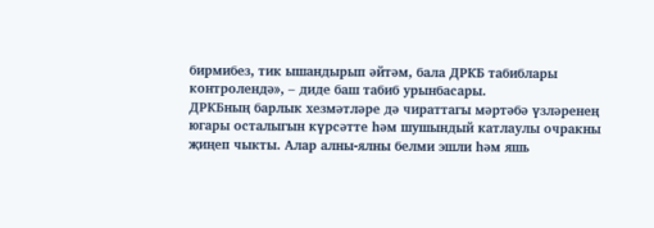бирмибез, тик ышандырып әйтәм, бала ДРКБ табиблары контролендә», – диде баш табиб урынбасары.
ДРКБның барлык хезмәтләре дә чираттагы мәртәбә үзләренең югары осталыгын күрсәтте һәм шушындый катлаулы очракны җиңеп чыкты. Алар алны-ялны белми эшли һәм яшь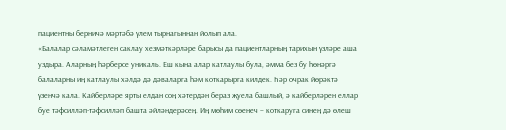пациентны берничә мәртәбә үлем тырнагыннан йолып ала.
«Балалар сәламәтлеген саклау хезмәткәрләре барысы да пациентларның тарихын үзләре аша уздыра. Аларның һәрберсе уникаль. Еш кына алар катлаулы була, әмма без бу һөнәргә балаларны иң катлаулы хәлдә дә дәваларга һәм коткарырга килдек. Һәр очрак йөрәктә үзенчә кала. Кайберләре ярты елдан соң хәтердән бераз җуела башлый, ә кайберләрен еллар буе тәфсилләп-тәфсилләп башта әйләндерәсең. Иң мөһим сөенеч – коткаруга синең дә өлеш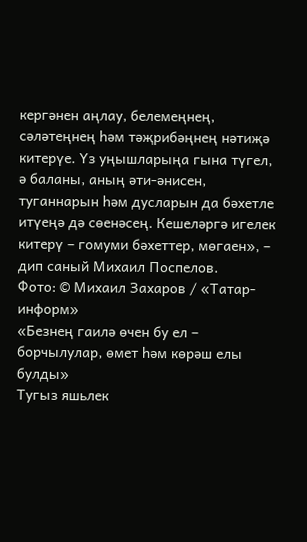кергәнен аңлау, белемеңнең, сәләтеңнең һәм тәҗрибәңнең нәтиҗә китерүе. Үз уңышларыңа гына түгел, ә баланы, аның әти-әнисен, туганнарын һәм дусларын да бәхетле итүеңә дә сөенәсең. Кешеләргә игелек китерү – гомуми бәхеттер, мөгаен», – дип саный Михаил Поспелов.
Фото: © Михаил Захаров / «Татар-информ»
«Безнең гаилә өчен бу ел – борчылулар, өмет һәм көрәш елы булды»
Тугыз яшьлек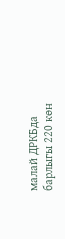малай ДРКБда барлыгы 220 көн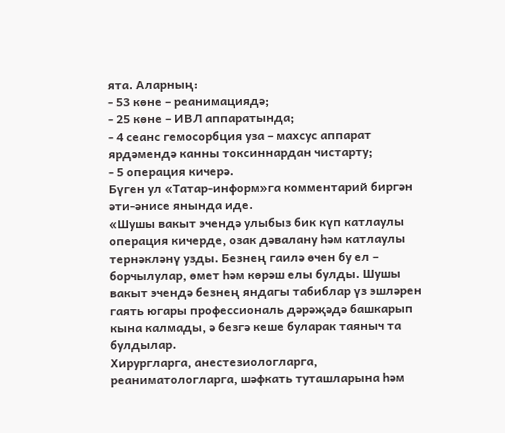ята. Аларның:
- 53 көне – реанимациядә;
- 25 көне – ИВЛ аппаратында;
- 4 сеанс гемосорбция уза – махсус аппарат ярдәмендә канны токсиннардан чистарту;
- 5 операция кичерә.
Бүген ул «Татар-информ»га комментарий биргән әти-әнисе янында иде.
«Шушы вакыт эчендә улыбыз бик күп катлаулы операция кичерде, озак дәвалану һәм катлаулы тернәкләнү узды. Безнең гаилә өчен бу ел – борчылулар, өмет һәм көрәш елы булды. Шушы вакыт эчендә безнең яндагы табиблар үз эшләрен гаять югары профессиональ дәрәҗәдә башкарып кына калмады, ә безгә кеше буларак таяныч та булдылар.
Хирургларга, анестезиологларга, реаниматологларга, шәфкать туташларына һәм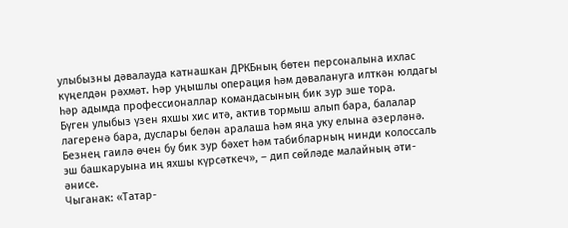улыбызны дәвалауда катнашкан ДРКБның бөтен персоналына ихлас күңелдән рәхмәт. Һәр уңышлы операция һәм дәвалануга илткән юлдагы һәр адымда профессионаллар командасының бик зур эше тора.
Бүген улыбыз үзен яхшы хис итә, актив тормыш алып бара, балалар лагеренә бара, дуслары белән аралаша һәм яңа уку елына әзерләнә. Безнең гаилә өчен бу бик зур бәхет һәм табибларның нинди колоссаль эш башкаруына иң яхшы күрсәткеч», – дип сөйләде малайның әти-әнисе.
Чыганак: «Татар-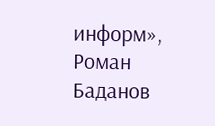информ», Роман Баданов